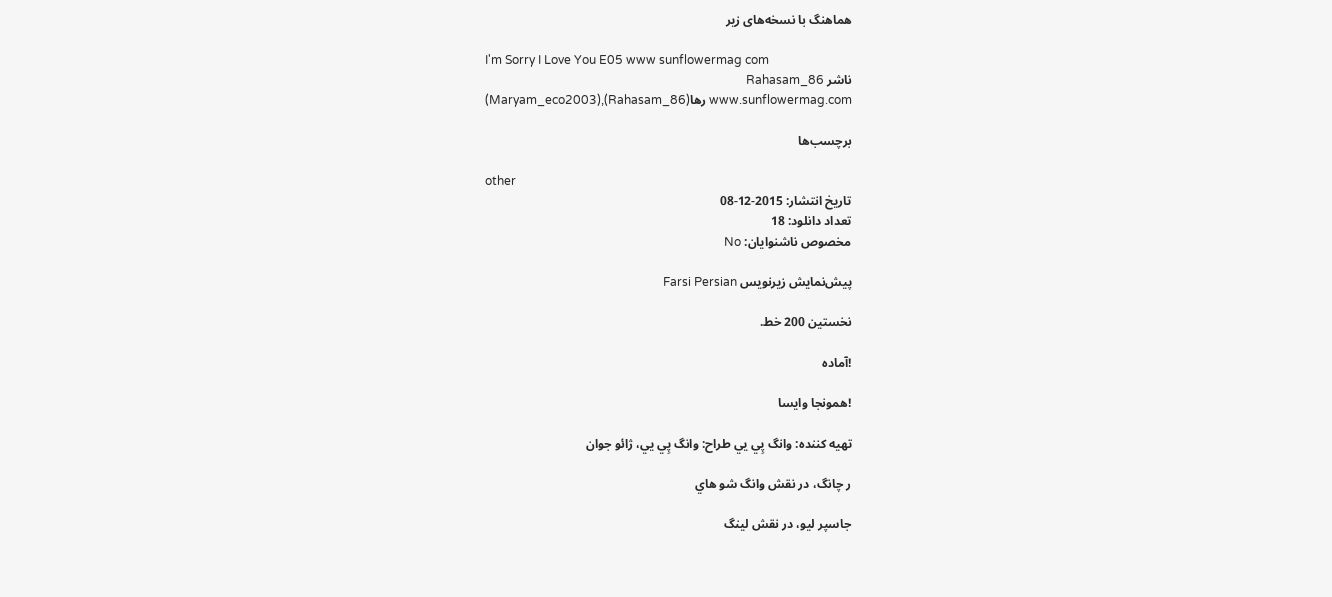هماهنگ با نسخه‌های زیر

I'm Sorry I Love You E05 www sunflowermag com
ناشر Rahasam_86
(Maryam_eco2003),(Rahasam_86)رها www.sunflowermag.com

برچسب‌ها

other
تاریخ انتشار: 2015-12-08
تعداد دانلود: 18
مخصوص ناشنوایان: No

پیش‌نمایش زیرنویس Farsi Persian

نخستین 200 خط.

!آماده

!همونجا وايسا

تهيه کننده: وانگ پِي يي طراح: وانگ پِي يي، ژائو جوان

ر چانگ، در نقش وانگ شو هاي

جاسپر ليو، در نقش لينگ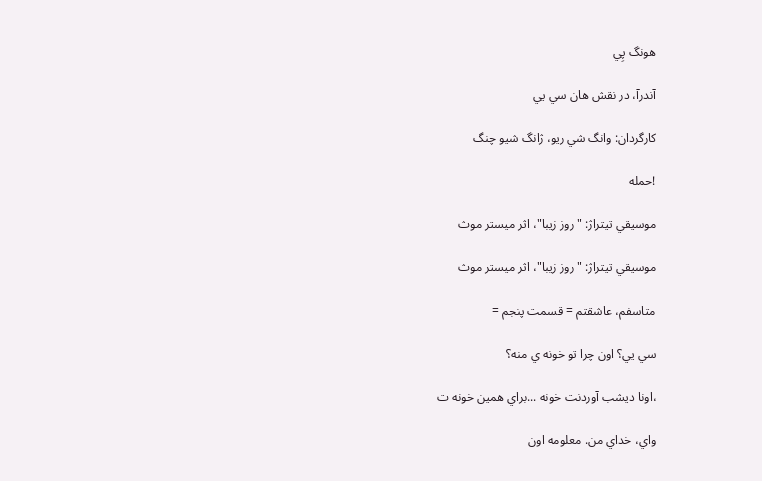هونگ پِي

آندرآ، در نقش هان سي يي

کارگردان: وانگ شي ريو، ژانگ شيو چنگ

!حمله

موسيقي تيتراژ: "روز زيبا"، اثر ميستر موث

موسيقي تيتراژ: "روز زيبا"، اثر ميستر موث

متاسفم، عاشقتم = قسمت پنجم =

سي يي؟ اون چرا تو خونه ي منه؟

،اونا ديشب آوردنت خونه ...براي همين خونه ت

واي، خداي من. معلومه اون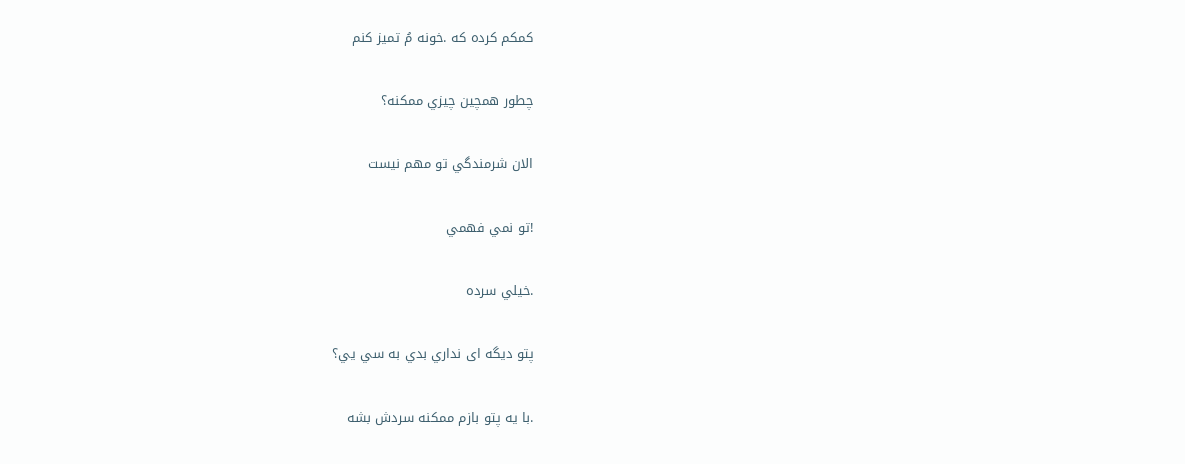کمکم کرده که .خونه مُ تميز کنم

چطور همچين چيزي ممکنه؟

الان شرمندگي تو مهم نيست

!تو نمي فهمي

.خيلي سرده

پتو دیگه ای نداري بدي به سي يي؟

.با يه پتو بازم ممکنه سردش بشه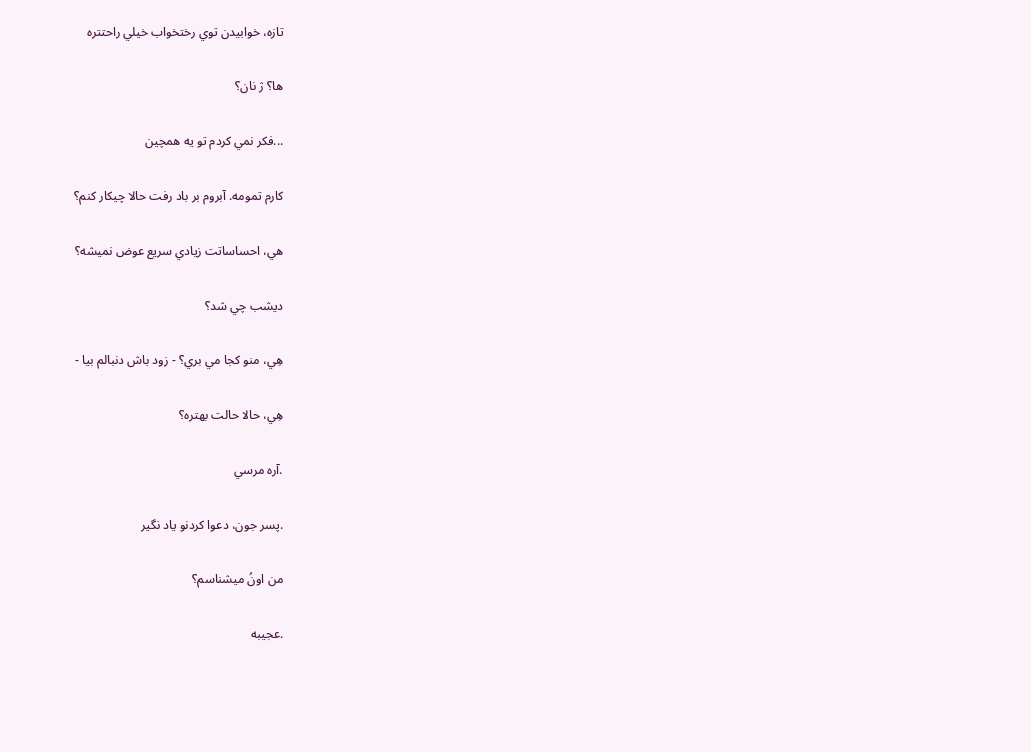تازه، خوابيدن توي رختخواب خيلي راحتتره

ها؟ ژ نان؟

...فکر نمي کردم تو يه همچين

کارم تمومه. آبروم بر باد رفت حالا چيکار کنم؟

هي، احساساتت زيادي سريع عوض نميشه؟

ديشب چي شد؟

هِي، منو کجا مي بري؟ - زود باش دنبالم بيا -

هِي، حالا حالت بهتره؟

.آره مرسي

.پسر جون، دعوا کردنو ياد نگير

من اونُ ميشناسم؟

.عجيبه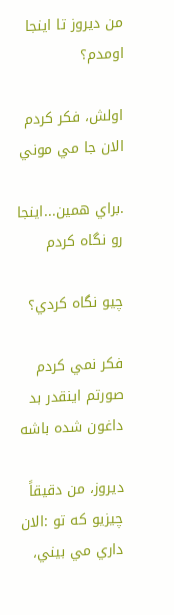من ديروز تا اينجا اومدم؟

اولش، فکر کردم الان جا مي موني

.براي همين...اينجا رو نگاه کردم

چيو نگاه کردي؟

فکر نمي کردم صورتم اينقدر بد داغون شده باشه

ديروز، من دقيقاً چيزيو که تو :الان داري مي بيني،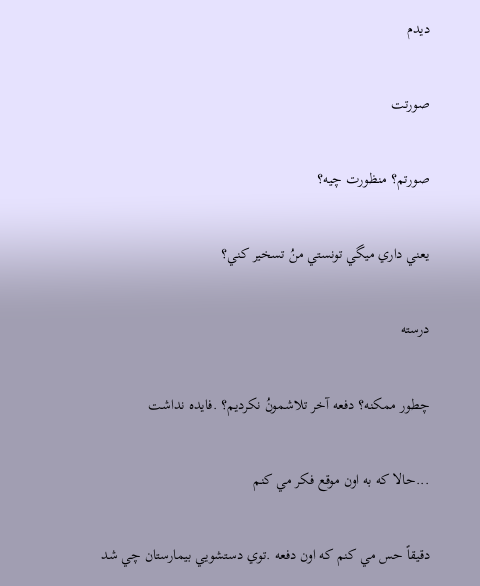ديدم

صورتت

صورتم؟ منظورت چيه؟

يعني داري ميگي تونستي منُ تسخیر کني؟

درسته

چطور ممکنه؟ دفعه آخر تلاشمونُ نکرديم؟ .فايده نداشت

...حالا که به اون موقع فکر مي کنم

دقيقاً حس مي کنم که اون دفعه .توي دستشويي بيمارستان چي شد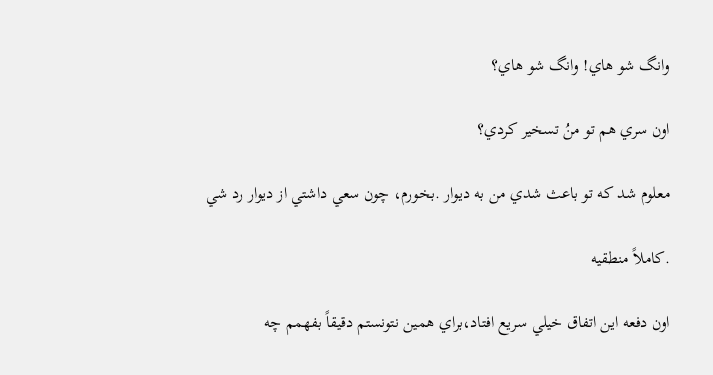وانگ شو هاي! وانگ شو هاي؟

اون سري هم تو منُ تسخیر کردي؟

معلوم شد که تو باعث شدي من به ديوار .بخورم، چون سعي داشتي از ديوار رد شي

.کاملاً منطقيه

اون دفعه اين اتفاق خيلي سريع افتاد،براي همين نتونستم دقيقاً بفهمم چه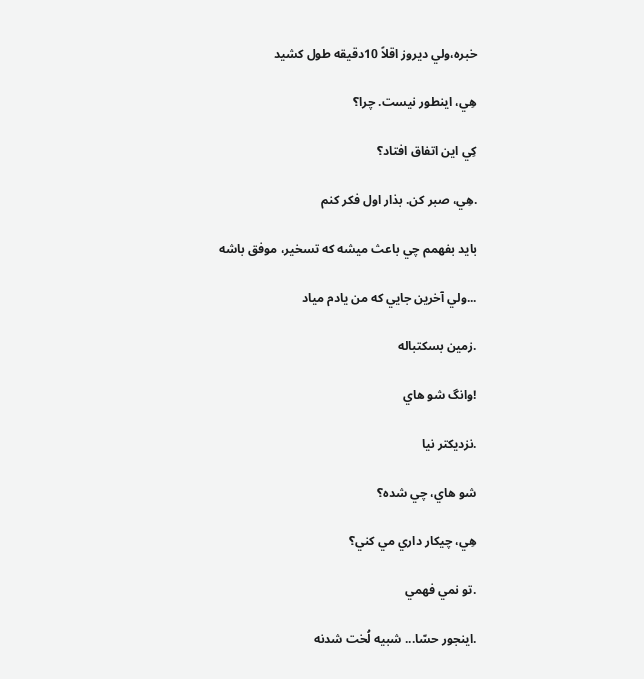خبره،ولي ديروز اقلاً 10دقيقه طول کشيد

هِي، اينطور نيست. چرا؟

کِي اين اتفاق افتاد؟

.هِي، صبر کن. بذار اول فکر کنم

بايد بفهمم چي باعث ميشه که تسخیر، موفق باشه

...ولي آخرین جايي که من يادم مياد

.زمين بسکتباله

!وانگ شو هاي

.نزديکتر نيا

شو هاي، چي شده؟

هِي، چيکار داري مي کني؟

.تو نمي فهمي

.اينجور حسّا... شبيه لُخت شدنه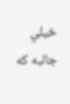خيلي جالبه که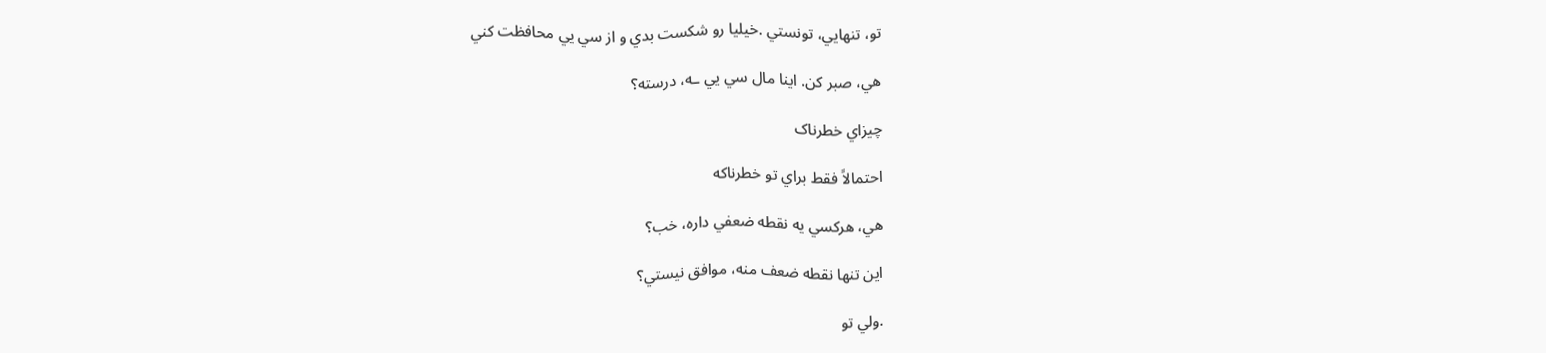تو، تنهايي، تونستي .خيليا رو شکست بدي و از سي يي محافظت کني

هي، صبر کن. اينا مال سي يي ـه، درسته؟

چيزاي خطرناک

احتمالاً فقط براي تو خطرناکه

هي، هرکسي يه نقطه ضعفي داره، خب؟

اين تنها نقطه ضعف منه، موافق نيستي؟

.ولي تو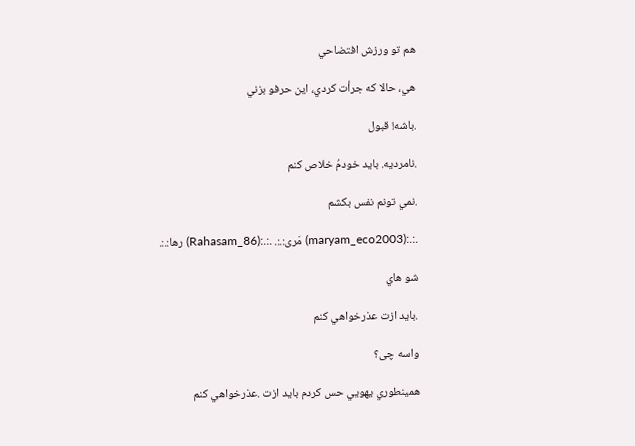هم تو ورزش افتضاحي

هي، حالا که جرأت کردي، اين حرفو بزني

.باشه! قبول

.نامرديه. بايد خودمُ خلاص کنم

.نمي تونم نفس بکشم

.:.:(maryam_eco2003) مَری:.:. .:.:(Rahasam_86) رها:.:.

شو هاي

.بايد ازت عذرخواهي کنم

واسه چی؟

همينطوري يهويي حس کردم بايد ازت .عذرخواهي کنم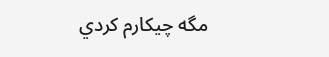مگه چيکارم کردي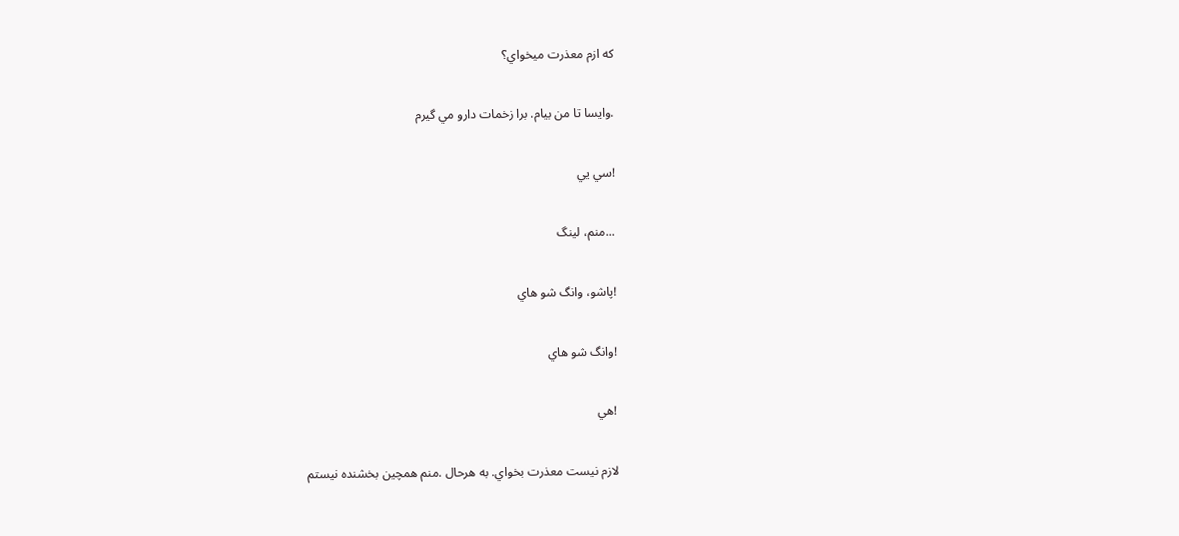که ازم معذرت ميخواي؟

.وايسا تا من بيام. برا زخمات دارو مي گيرم

!سي يي

...منم، لينگ

!پاشو، وانگ شو هاي

!وانگ شو هاي

!هي

لازم نيست معذرت بخواي. به هرحال .منم همچين بخشنده نيستم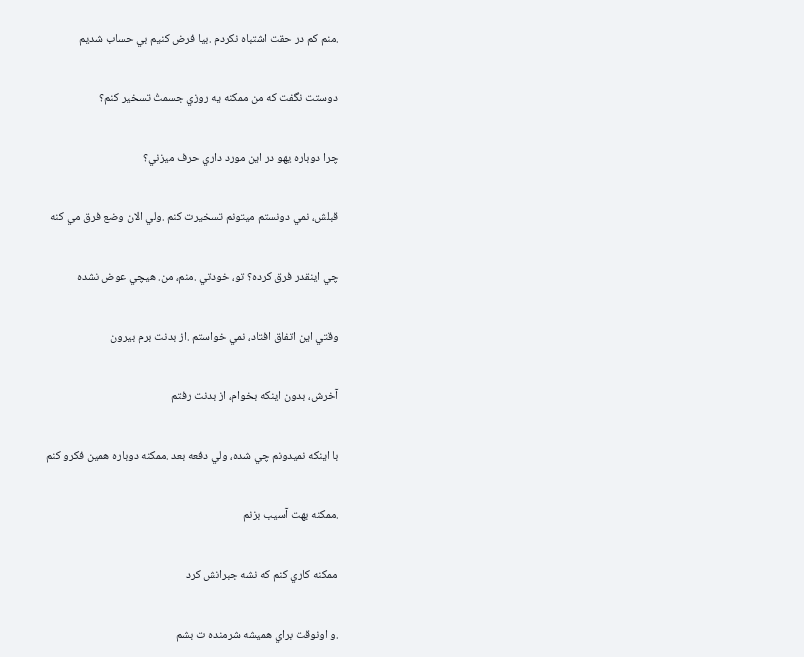.منم کم در حقت اشتباه نکردم .بيا فرض کنيم بي حساب شديم

دوستت نگفت که من ممکنه يه روزي جسمتُ تسخير کنم؟

چرا دوباره يهو در اين مورد داري حرف ميزني؟

قبلش، نمي دونستم ميتونم تسخيرت کنم .ولي الان وضع فرق مي کنه

چي اينقدر فرق کرده؟ تو، خودتي .منم، من. هيچي عوض نشده

وقتي اين اتفاق افتاد، نمي خواستم .از بدنت برم بيرون

آخرش، بدون اينکه بخوام، از بدنت رفتم

با اينکه نميدونم چي شده، ولي دفعه بعد .ممکنه دوباره همين فکرو کنم

.ممکنه بهت آسيب بزنم

ممکنه کاري کنم که نشه جبرانش کرد

.و اونوقت براي هميشه شرمنده ت بشم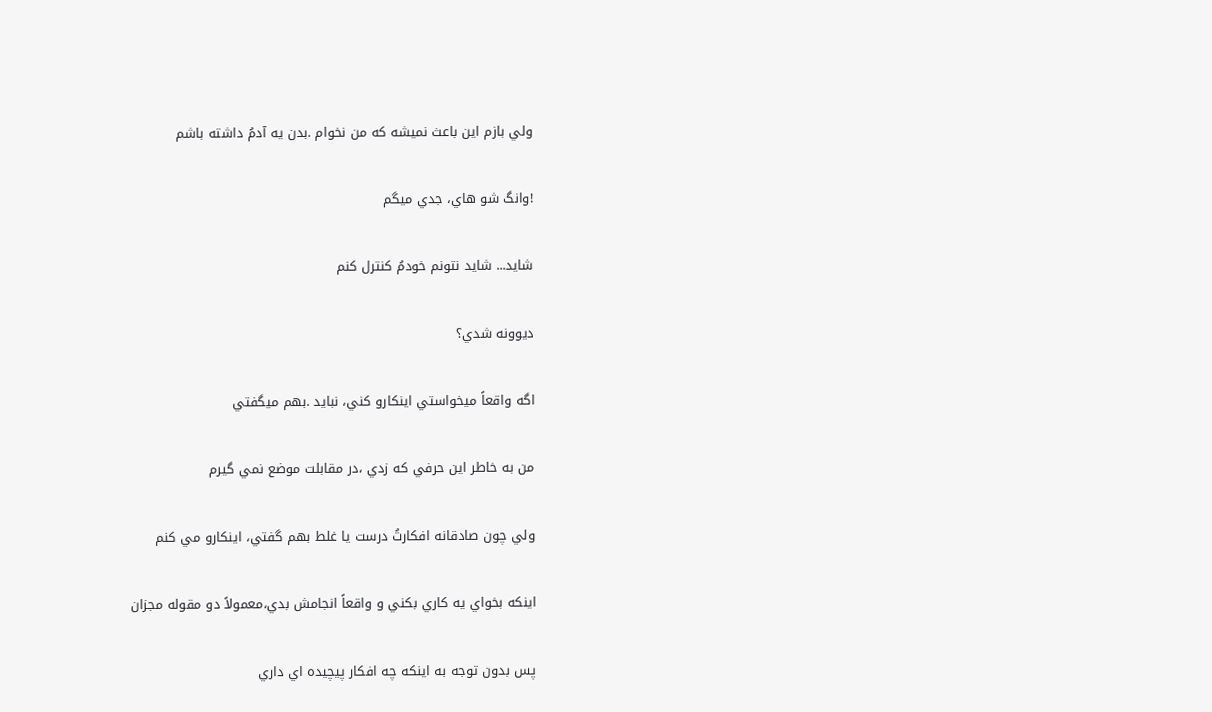ولي بازم اين باعث نميشه که من نخوام .بدن يه آدمُ داشته باشم

!وانگ شو هاي، جدي ميگم

شايد... شايد نتونم خودمُ کنترل کنم

ديوونه شدي؟

اگه واقعاً ميخواستي اينکارو کني، نبايد .بهم ميگفتي

من به خاطر اين حرفي که زدي ،در مقابلت موضع نمي گيرم

ولي چون صادقانه افکارتُ درست يا غلط بهم گفتي، اينکارو مي کنم

اينکه بخواي يه کاري بکني و واقعاً انجامش بدي،معمولاً دو مقوله مجزان

پس بدون توجه به اينکه چه افکار پيچيده اي داري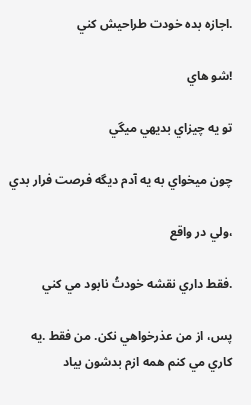.اجازه بده خودت طراحيش کني

!شو هاي

تو يه چيزاي بديهي ميگي

چون ميخواي به يه آدم ديگه فرصت فرار بدي

،ولي در واقع

.فقط داري نقشه خودتُ نابود مي کني

پس، از من عذرخواهي نکن. من فقط .يه کاري مي کنم همه ازم بدشون بياد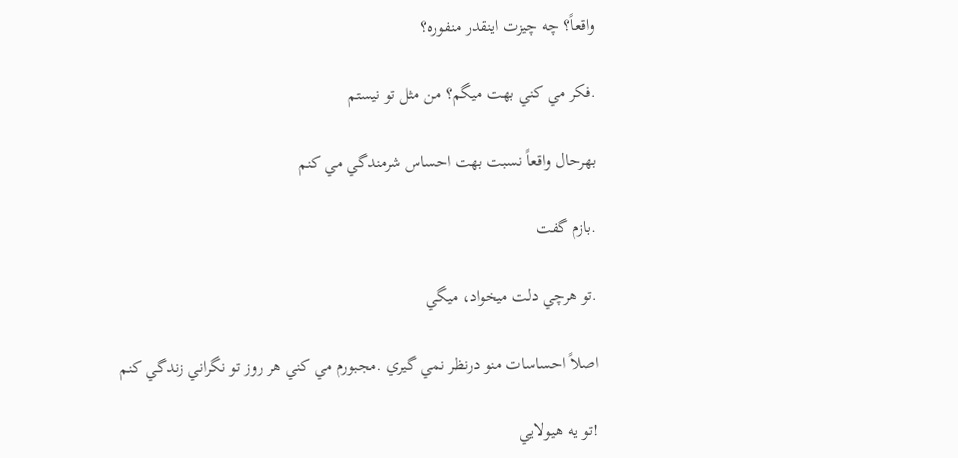واقعاً؟ چه چيزت اينقدر منفوره؟

.فکر مي کني بهت ميگم؟ من مثل تو نيستم

بهرحال واقعاً نسبت بهت احساس شرمندگي مي کنم

.بازم گفت

.تو هرچي دلت ميخواد، ميگي

اصلاً احساسات منو درنظر نمي گيري .مجبورم مي کني هر روز تو نگراني زندگي کنم

!تو يه هيولايي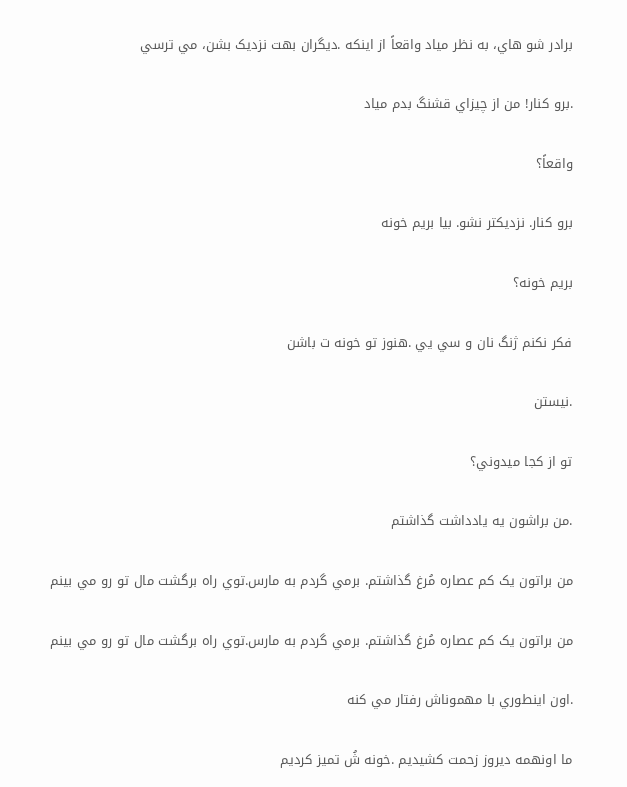برادر شو هاي، به نظر مياد واقعاً از اينکه .ديگران بهت نزديک بشن، مي ترسي

.برو کنار! من از چيزاي قشنگ بدم مياد

واقعاً؟

برو کنار. نزديکتر نشو. بيا بريم خونه

بريم خونه؟

فکر نکنم ژنگ نان و سي يي .هنوز تو خونه ت باشن

.نيستن

تو از کجا ميدوني؟

.من براشون يه يادداشت گذاشتم

من براتون يک کم عصاره مُرغ گذاشتم. برمي گردم به مارس.توي راه برگشت مال تو رو مي بينم

من براتون يک کم عصاره مُرغ گذاشتم. برمي گردم به مارس.توي راه برگشت مال تو رو مي بينم

.اون اينطوري با مهموناش رفتار مي کنه

ما اونهمه ديروز زحمت کشيديم .خونه شُ تميز کرديم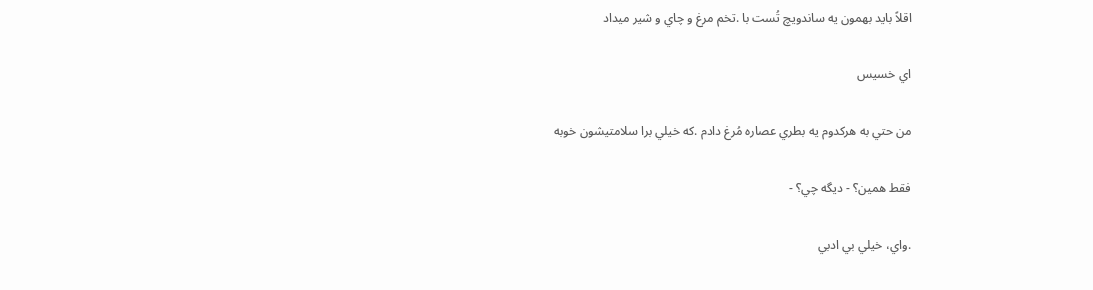اقلاً بايد بهمون يه ساندويچ تُست با .تخم مرغ و چاي و شير ميداد

اي خسيس

من حتي به هرکدوم يه بطري عصاره مُرغ دادم .که خيلي برا سلامتيشون خوبه

فقط همين؟ - ديگه چي؟ -

.واي، خيلي بي ادبي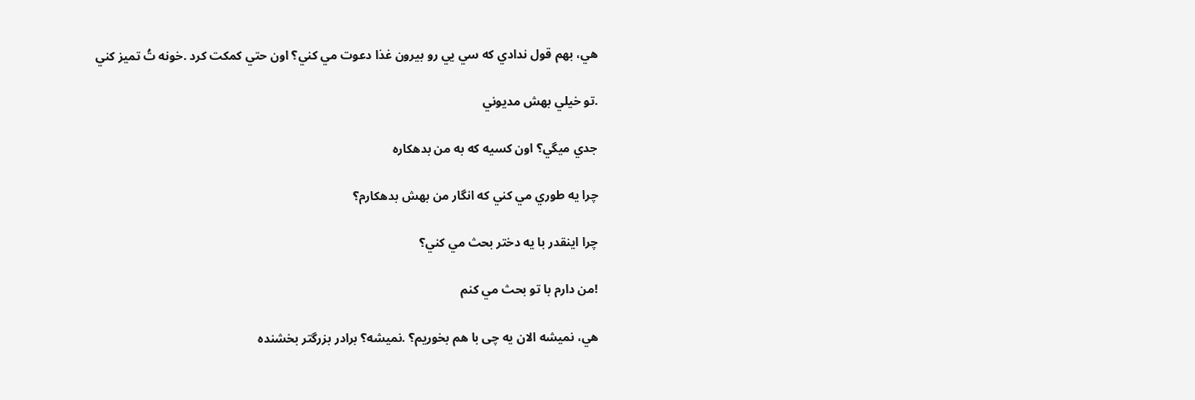هي، بهم قول ندادي که سي يي رو بيرون غذا دعوت مي کني؟ اون حتي کمکت کرد .خونه تُ تميز کني

.تو خيلي بهش مديوني

جدي ميگي؟ اون کسيه که به من بدهکاره

چرا يه طوري مي کني که انگار من بهش بدهکارم؟

چرا اينقدر با يه دختر بحث مي کني؟

!من دارم با تو بحث مي کنم

هي، نميشه الان یه چی با هم بخوریم؟ .نميشه؟ برادر بزرگتر بخشنده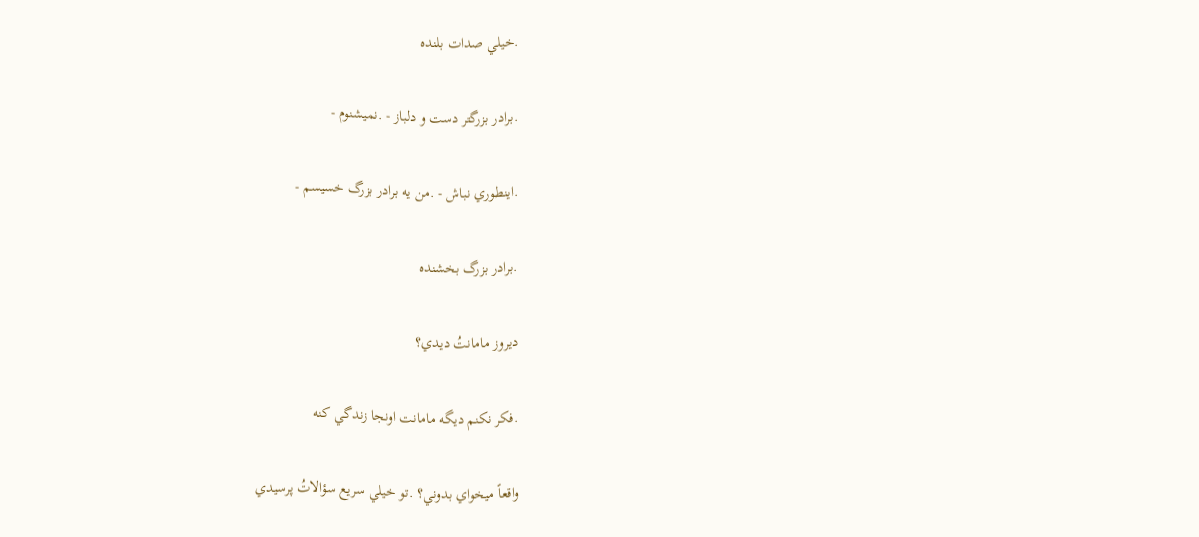.خيلي صدات بلنده

.برادر بزرگتر دست و دلباز - .نميشنوم -

.اينطوري نباش - .من يه برادر بزرگ خسيسم -

.برادر بزرگ بخشنده

ديروز مامانتُ ديدي؟

.فکر نکنم ديگه مامانت اونجا زندگي کنه

واقعاً ميخواي بدوني؟ .تو خيلي سريع سؤالاتُ پرسيدي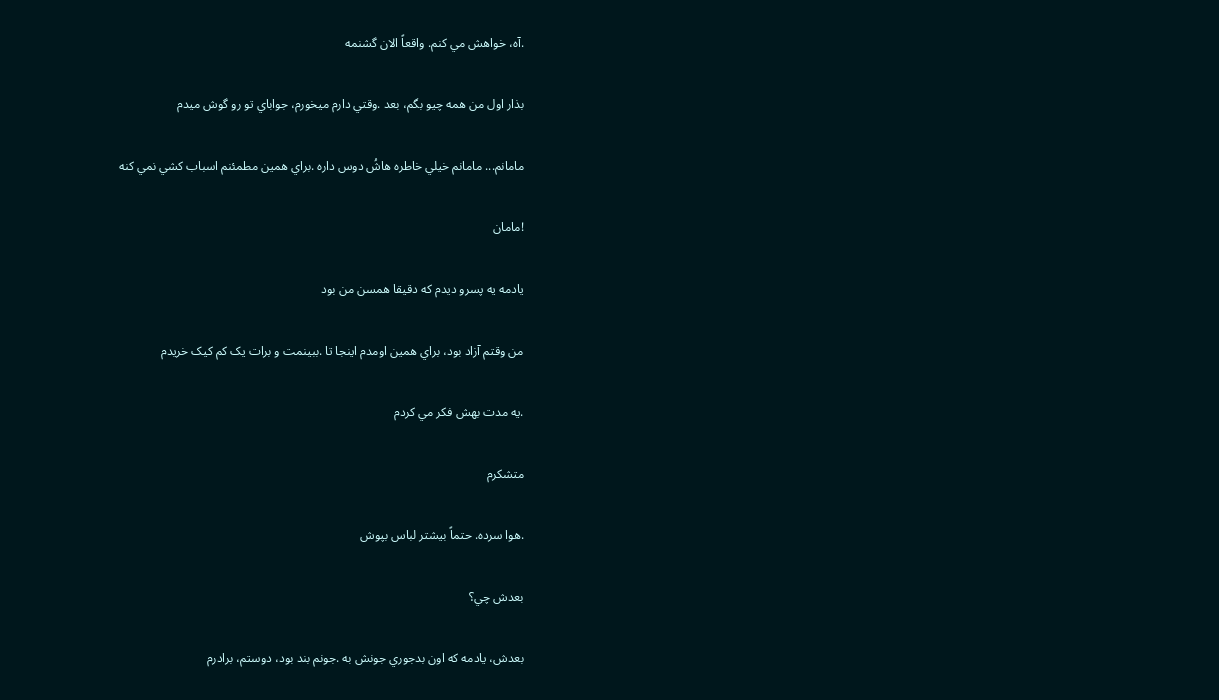.آه، خواهش مي کنم. واقعاً الان گشنمه

بذار اول من همه چيو بگم، بعد .وقتي دارم ميخورم، جواباي تو رو گوش ميدم

مامانم... مامانم خيلي خاطره هاشُ دوس داره .براي همين مطمئنم اسباب کشي نمي کنه

!مامان

يادمه يه پسرو ديدم که دقیقا همسن من بود

من وقتم آزاد بود، براي همين اومدم اينجا تا .ببينمت و برات يک کم کيک خريدم

.يه مدت بهش فکر مي کردم

متشکرم

.هوا سرده. حتماً بيشتر لباس بپوش

بعدش چي؟

بعدش، يادمه که اون بدجوري جونش به .جونم بند بود، دوستم، برادرم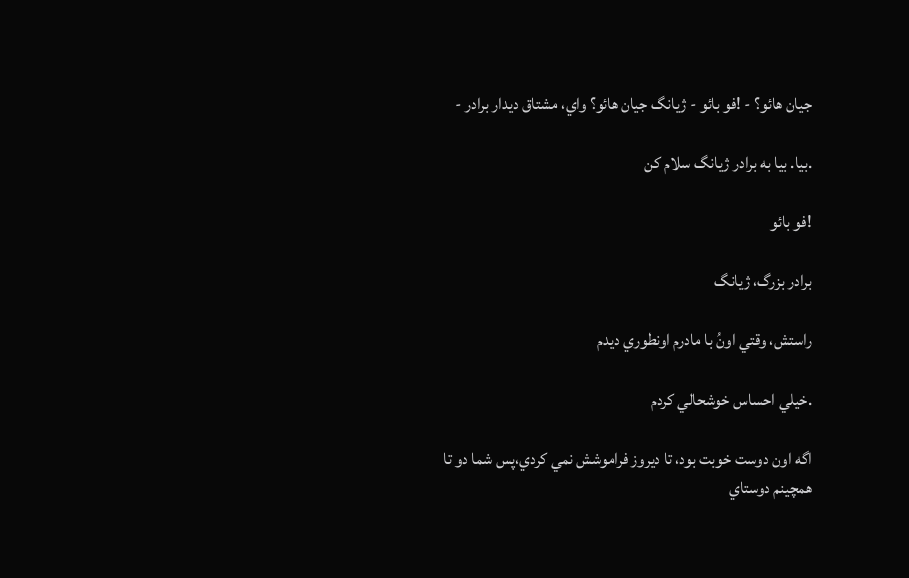جيان هائو؟ - !فو بائو - ژيانگ جيان هائو؟ واي، مشتاق ديدار برادر -

.بيا. بيا به برادر ژیانگ سلام کن

!فو بائو

برادر بزرگ، ژيانگ

راستش، وقتي اونُ با مادرم اونطوري ديدم

.خيلي احساس خوشحالي کردم

اگه اون دوست خوبت بود، تا ديروز فراموشش نمي کردي،پس شما دو تا همچينم دوستاي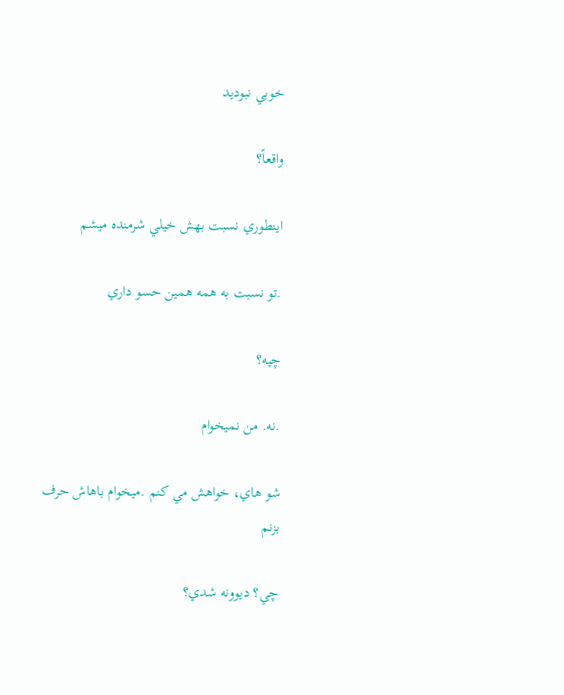خوبي نبوديد

واقعاً؟

اينطوري نسبت بهش خيلي شرمنده ميشم

.تو نسبت به همه همين حسو داري

چيه؟

.نه. من نميخوام

شو هاي، خواهش مي کنم .ميخوام باهاش حرف بزنم

چي؟ ديوونه شدي؟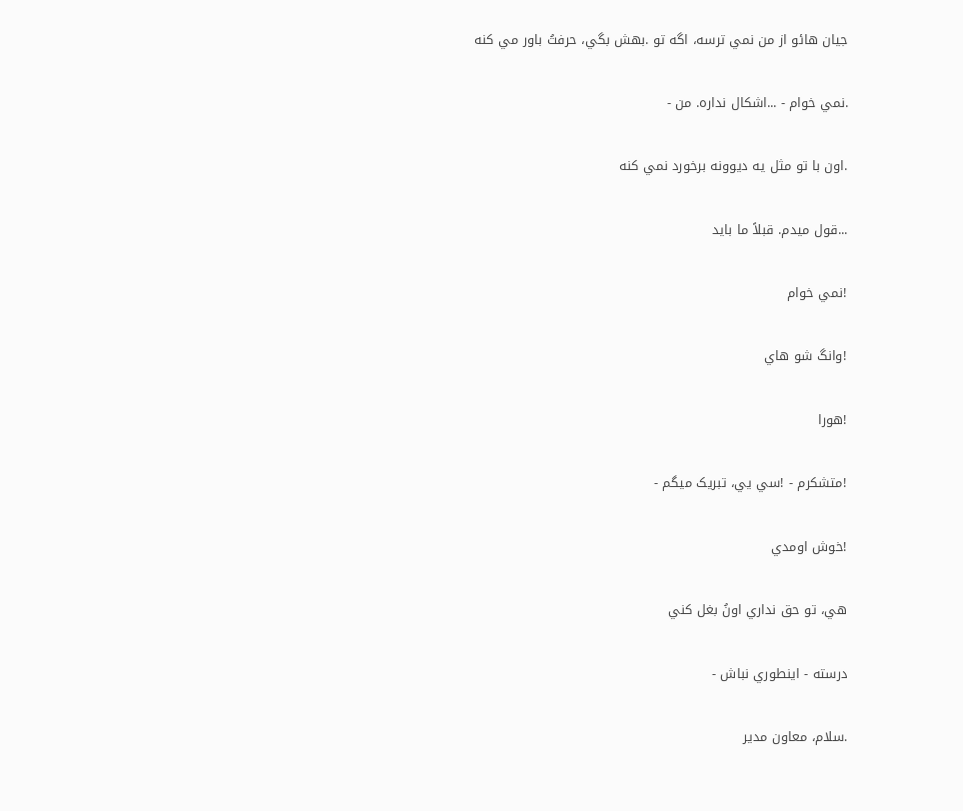جيان هائو از من نمي ترسه، اگه تو .بهش بگي، حرفتُ باور مي کنه

.نمي خوام - ...اشکال نداره. من -

.اون با تو مثل يه ديوونه برخورد نمي کنه

...قول ميدم. قبلاً ما بايد

!نمي خوام

!وانگ شو هاي

!هورا

!متشکرم - !سي يي، تبريک ميگم -

!خوش اومدي

هي، تو حق نداري اونُ بغل کني

درسته - اينطوري نباش -

.سلام، معاون مدير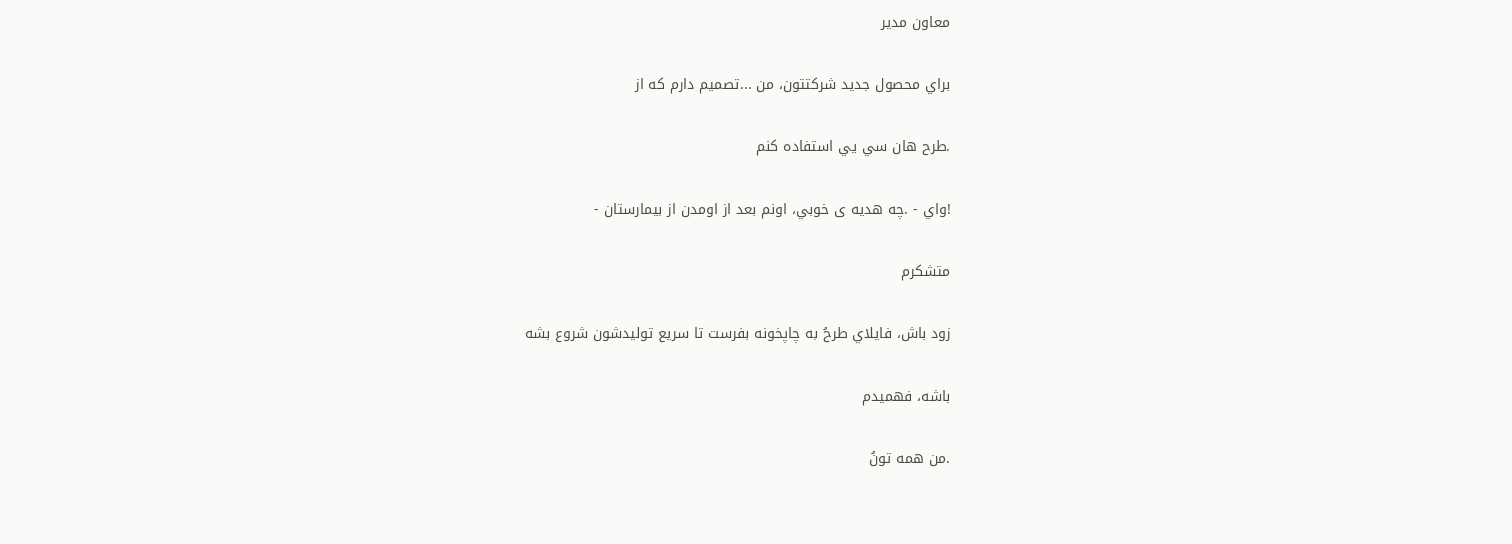معاون مدير

براي محصول جديد شرکتتون، من ...تصميم دارم که از

.طرح هان سي يي استفاده کنم

!واي - .چه هدیه ی خوبي، اونم بعد از اومدن از بيمارستان -

متشکرم

زود باش، فايلاي طرحُ به چاپخونه بفرست تا سريع توليدشون شروع بشه

باشه، فهميدم

.من همه تونُ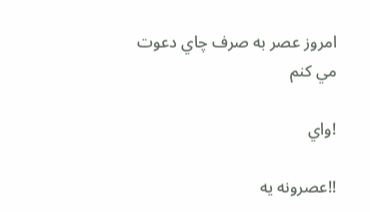امروز عصر به صرف چاي دعوت مي کنم

!واي

!!عصرونه يه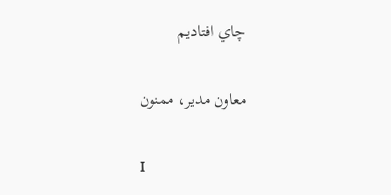چاي افتاديم

معاون مدير، ممنون

I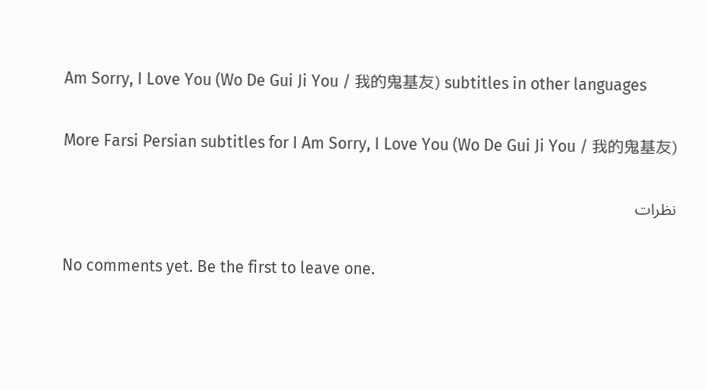Am Sorry, I Love You (Wo De Gui Ji You / 我的鬼基友) subtitles in other languages

More Farsi Persian subtitles for I Am Sorry, I Love You (Wo De Gui Ji You / 我的鬼基友)

نظرات

No comments yet. Be the first to leave one.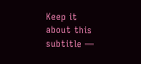Keep it about this subtitle —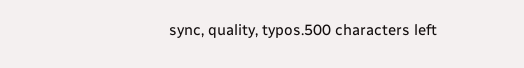sync, quality, typos.500 characters left